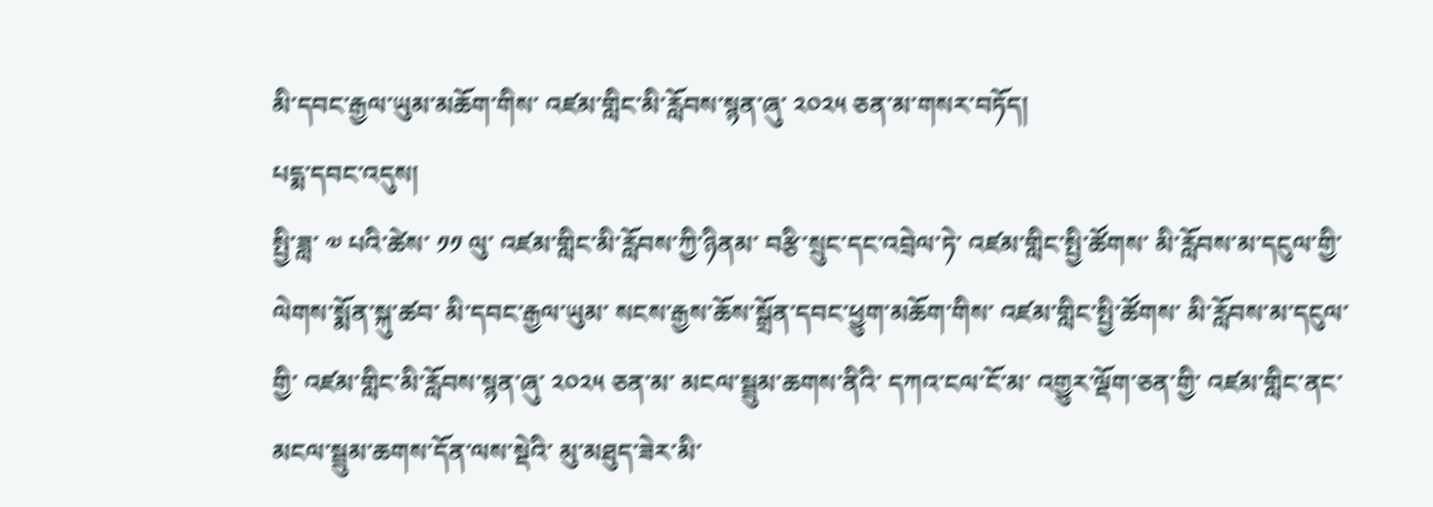མི་དབང་རྒྱལ་ཡུམ་མཆོག་གིས་ འཛམ་གླིང་མི་རློབས་སྙན་ཞུ་ ༢༠༢༥ ཅན་མ་གསར་བཏོད།
པདྨ་དབང་འདུས།
སྤྱི་ཟླ་ ༧ པའི་ཚེས་ ༡༡ ལུ་ འཛམ་གླིང་མི་རློབས་ཀྱི་ཉིནམ་ བརྩི་སྲུང་དང་འབྲེལ་ཏེ་ འཛམ་གླིང་སྤྱི་ཚོགས་ མི་རློབས་མ་དངུལ་གྱི་ ལེགས་སྨོན་སྐུ་ཚབ་ མི་དབང་རྒྱལ་ཡུམ་ སངས་རྒྱས་ཆོས་སྒྲོན་དབང་ཕྱུག་མཆོག་གིས་ འཛམ་གླིང་སྤྱི་ཚོགས་ མི་རློབས་མ་དངུལ་གྱི་ འཛམ་གླིང་མི་རློབས་སྙན་ཞུ་ ༢༠༢༥ ཅན་མ་ མངལ་སྦྲུམ་ཆགས་ནིའི་ དཀའ་ངལ་ངོ་མ་ འགྱུར་ལྡོག་ཅན་གྱི་ འཛམ་གླིང་ནང་ མངལ་སྦྲུམ་ཆགས་དོན་ལས་སྡེའི་ མུ་མཐུད་ཟེར་མི་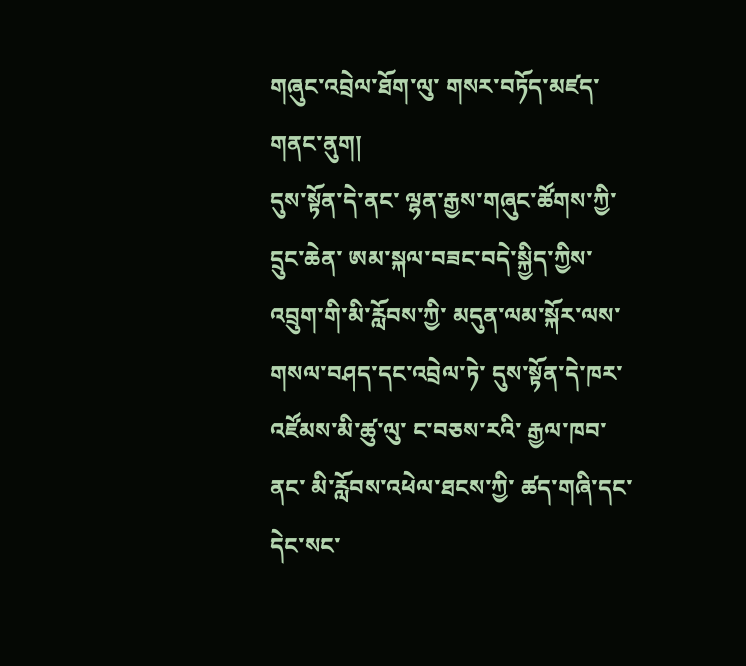གཞུང་འབྲེལ་ཐོག་ལུ་ གསར་བཏོད་མཛད་གནང་ནུག།
དུས་སྟོན་དེ་ནང་ ལྷན་རྒྱས་གཞུང་ཚོགས་ཀྱི་དྲུང་ཆེན་ ཨམ་སྐལ་བཟང་བདེ་སྐྱིད་ཀྱིས་ འབྲུག་གི་མི་རློབས་ཀྱི་ མདུན་ལམ་སྐོར་ལས་ གསལ་བཤད་དང་འབྲེལ་ཏེ་ དུས་སྟོན་དེ་ཁར་ འཛོམས་མི་ཚུ་ལུ་ ང་བཅས་རའི་ རྒྱལ་ཁབ་ནང་ མི་རློབས་འཕེལ་ཐངས་ཀྱི་ ཚད་གཞི་དང་ དེང་སང་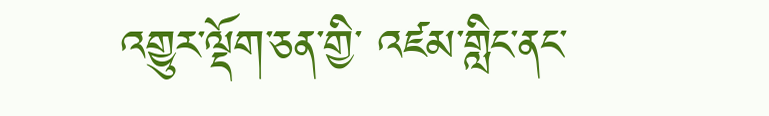འགྱུར་ལྡོག་ཅན་གྱི་ འཛམ་གླིང་ནང་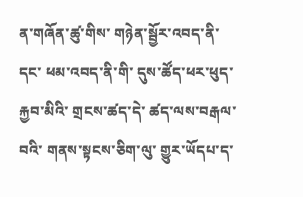ན་གཞོན་ཚུ་གིས་ གཉེན་སྦྱོར་འབད་ནི་དང་ ཕམ་འབད་ནི་གི་ དུས་ཚོད་ཕར་ཕུད་རྐྱབ་མིའི་ གྲངས་ཚད་དེ་ ཚད་ལས་བརྒལ་བའི་ གནས་སྟངས་ཅིག་ལུ་ གྱུར་ཡོདཔ་ད་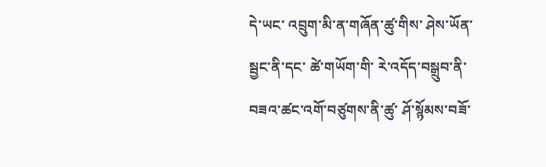དེ་ཡང་ འབྲུག་མི་ན་གཞོན་ཚུ་གིས་ ཤེས་ཡོན་སྦྱང་ནི་དང་ ཚེ་གཡོག་གི་ རེ་འདོད་བསྒྲུབ་ནི་ བཟའ་ཚང་འགོ་བཙུགས་ནི་ཚུ་ ཤོ་སྙོམས་བཟོ་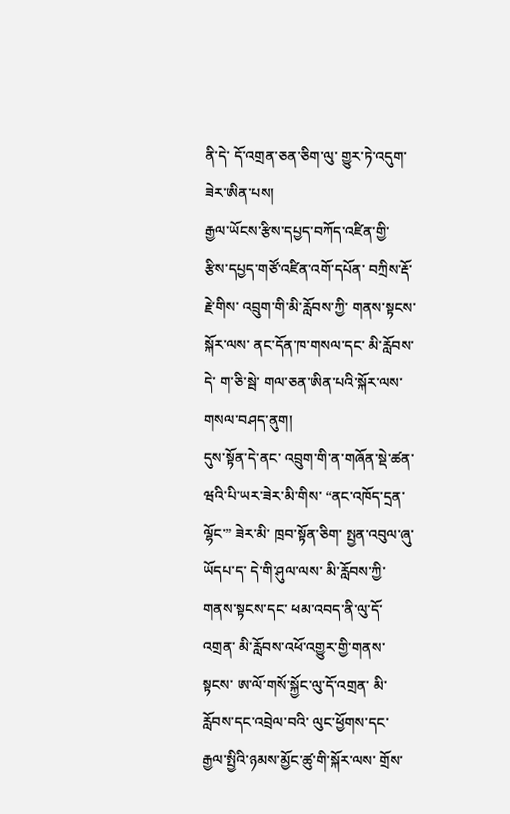ནི་དེ་ དོ་འགྲན་ཅན་ཅིག་ལུ་ གྱུར་ཏེ་འདུག་ཟེར་ཨིན་པས།
རྒྱལ་ཡོངས་རྩིས་དཔྱད་བཀོད་འཛིན་གྱི་ རྩིས་དཔྱད་གཙོ་འཛིན་འགོ་དཔོན་ བཀྲིས་རྡོ་རྗེ་གིས་ འབྲུག་གི་མི་རློབས་ཀྱི་ གནས་སྟངས་སྐོར་ལས་ ནང་དོན་ཁ་གསལ་དང་ མི་རློབས་དེ་ ག་ཅི་སྦེ་ གལ་ཅན་ཨིན་པའི་སྐོར་ལས་ གསལ་བཤད་ནུག།
དུས་སྟོན་དེ་ནང་ འབྲུག་གི་ན་གཞོན་སྡེ་ཚན་ ཝའི་པི་ཡར་ཟེར་མི་གིས་ “ནང་འཁོད་དྲན་ལྷོང་” ཟེར་མི་ ཁྲབ་སྟོན་ཅིག་ སྤྱན་འབུལ་ཞུ་ཡོདཔ་ད་ དེ་གི་ཤུལ་ལས་ མི་རློབས་ཀྱི་ གནས་སྟངས་དང་ ཕམ་འབད་ནི་ལུ་དོ་འགྲན་ མི་རློབས་འཕོ་འགྱུར་གྱི་གནས་སྟངས་ ཨ་ལོ་གསོ་སྐྱོང་ལུ་དོ་འགྲན་ མི་རློབས་དང་འབྲེལ་བའི་ ལུང་ཕྱོགས་དང་ རྒྱལ་སྤྱིའི་ཉམས་མྱོང་ཚུ་གི་སྐོར་ལས་ གྲོས་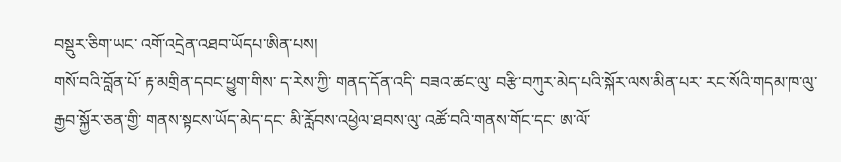བསྡུར་ཅིག་ཡང་ འགོ་འདྲེན་འཐབ་ཡོདཔ་ཨིན་པས།
གསོ་བའི་བློན་པོ་ རྟ་མགྲིན་དབང་ཕྱུག་གིས་ ད་རེས་ཀྱི་ གནད་དོན་འདི་ བཟའ་ཚང་ལུ་ བརྩི་བཀུར་མེད་པའི་སྐོར་ལས་མིན་པར་ རང་སོའི་གདམ་ཁ་ལུ་ རྒྱབ་སྐྱོར་ཅན་གྱི་ གནས་སྟངས་ཡོད་མེད་དང་ མི་རློབས་འཕྱེལ་ཐབས་ལུ་ འཚོ་བའི་གནས་གོང་དང་ ཨ་ལོ་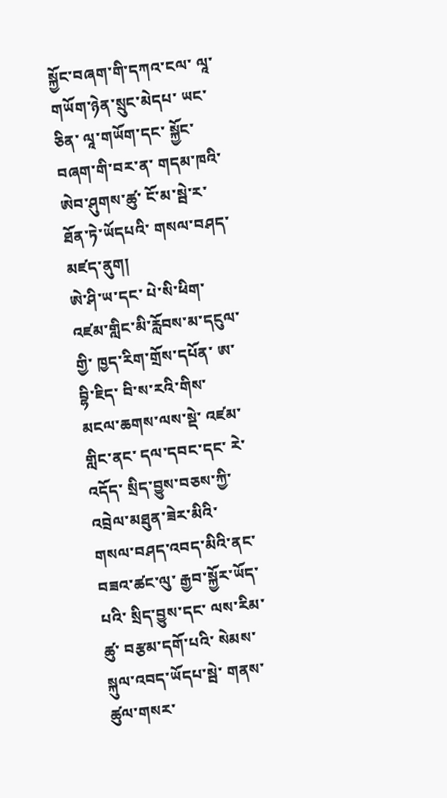སྐྱོང་བཞག་གི་དཀའ་ངལ་ ལཱ་གཡོག་ཉེན་སྲུང་མེདཔ་ ཡང་ཅིན་ ལཱ་གཡོག་དང་ སྐྱོང་བཞག་གི་བར་ན་ གདམ་ཁའི་ཨེབ་ཤུགས་ཚུ་ ངོ་མ་སྦེ་ར་ ཐོན་ཏེ་ཡོདཔའི་ གསལ་བཤད་མཛད་ནུག།
ཨེ་ཤི་ཡ་དང་ པེ་སི་ཕིག་ འཛམ་གླིང་མི་རློབས་མ་དངུལ་གྱི་ ཁྱད་རིག་གྲོས་དཔོན་ ཨ་བྷི་ཇིད་ བི་ས་རའི་གིས་ མངལ་ཆགས་ལས་སྡེ་ འཛམ་གླིང་ནང་ དལ་དབང་དང་ རེ་འདོད་ སྲིད་བྱུས་བཅས་ཀྱི་ འབྲེལ་མཐུན་ཟེར་མིའི་ གསལ་བཤད་འབད་མིའི་ནང་ བཟའ་ཚང་ལུ་ རྒྱབ་སྐྱོར་ཡོད་པའི་ སྲིད་བྱུས་དང་ ལས་རིམ་ཚུ་ བརྩམ་དགོ་པའི་ སེམས་སྐུལ་འབད་ཡོདཔ་སྦེ་ གནས་ཚུལ་གསར་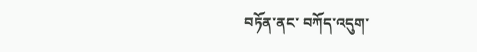བཏོན་ནང་ བཀོད་འདུག་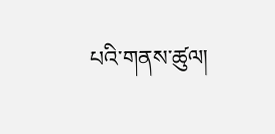པའི་གནས་ཚུལ།